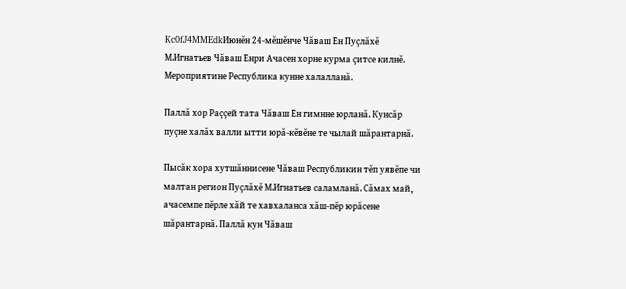Kc0fJ4MMEdkИюнĕн 24-мĕшĕнче Чăваш Ен Пуçлăхĕ М.Игнатьев Чăваш Енри Ачасен хорне курма çитсе килнĕ. Мероприятине Республика кунне халалланă.

Паллă хор Раççей тата Чăваш Ен гимнне юрланă. Кунсăр пуçне халăх валли ытти юрă-кĕвĕне те чылай шăрантарнă.

Пысăк хора хутшăннисене Чăваш Республикин тĕп уявĕпе чи малтан регион Пуçлăхĕ М.Игнатьев саламланă. Сăмах май, ачасемпе пĕрле хăй те хавхаланса хăш-пĕр юрăсене шăрантарнă. Паллă кун Чăваш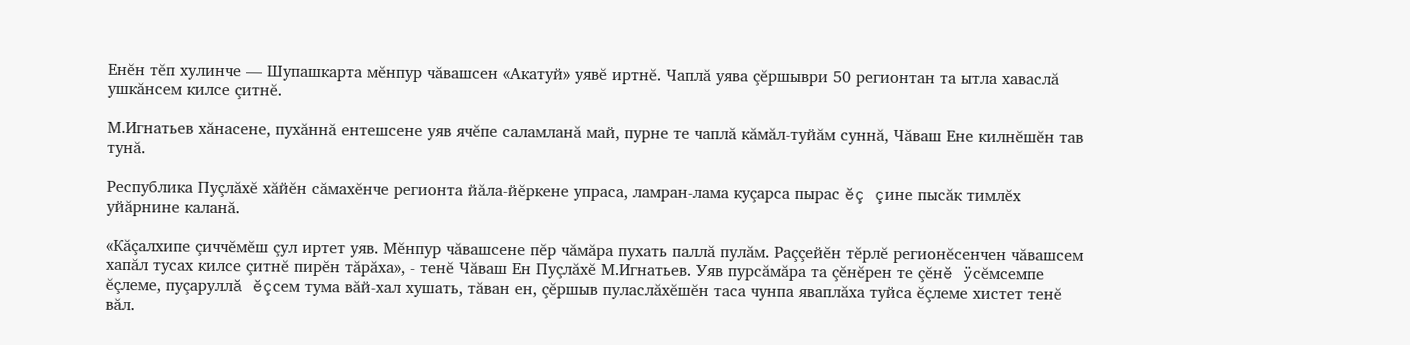Енĕн тĕп хулинче — Шупашкарта мĕнпур чăвашсен «Акатуй» уявĕ иртнĕ. Чаплă уява çĕршыври 50 регионтан та ытла хаваслă ушкăнсем килсе çитнĕ.

М.Игнатьев хăнасене, пухăннă ентешсене уяв ячĕпе саламланă май, пурне те чаплă кăмăл-туйăм суннă, Чăваш Ене килнĕшĕн тав тунă.

Республика Пуçлăхĕ хăйĕн сăмахĕнче регионта йăла-йĕркене упраса, ламран-лама куçарса пырас ĕç çине пысăк тимлĕх уйăрнине каланă.

«Кăçалхипе çиччĕмĕш çул иртет уяв. Мĕнпур чăвашсене пĕр чăмăра пухать паллă пулăм. Раççейĕн тĕрлĕ регионĕсенчен чăвашсем хапăл тусах килсе çитнĕ пирĕн тăрăха», - тенĕ Чăваш Ен Пуçлăхĕ М.Игнатьев. Уяв пурсăмăра та çĕнĕрен те çĕнĕ ÿсĕмсемпе ĕçлеме, пуçаруллă ĕçсем тума вăй-хал хушать, тăван ен, çĕршыв пуласлăхĕшĕн таса чунпа яваплăха туйса ĕçлеме хистет тенĕ вăл.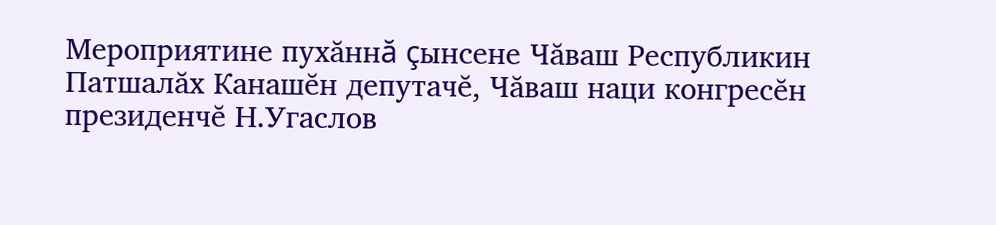Мероприятине пухăннă çынсене Чăваш Республикин Патшалăх Канашĕн депутачĕ, Чăваш наци конгресĕн президенчĕ Н.Угаслов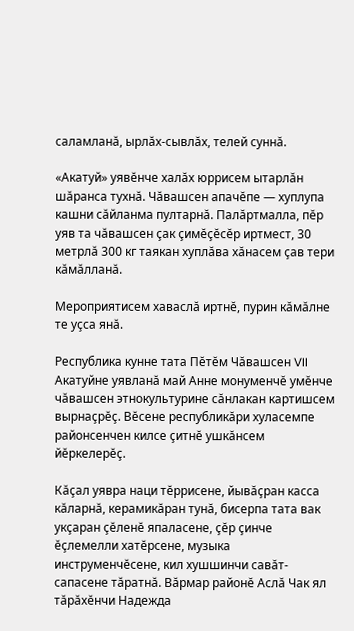саламланă, ырлăх-сывлăх, телей суннă.

«Акатуй» уявĕнче халăх юррисем ытарлăн шăранса тухнă. Чăвашсен апачĕпе — хуплупа кашни сăйланма пултарнă. Палăртмалла, пĕр уяв та чăвашсен çак çимĕçĕсĕр иртмест, 30 метрлă 300 кг таякан хуплăва хăнасем çав тери кăмăлланă.

Мероприятисем хаваслă иртнĕ, пурин кăмăлне те уçса янă.

Республика кунне тата Пĕтĕм Чăвашсен VII Акатуйне уявланă май Анне монуменчĕ умĕнче чăвашсен этнокультурине сăнлакан картишсем вырнаçрĕç. Вĕсене республикăри хуласемпе районсенчен килсе çитнĕ ушкăнсем йĕркелерĕç.

Кăçал уявра наци тĕррисене, йывăçран касса кăларнă, керамикăран тунă, бисерпа тата вак укçаран çĕленĕ япаласене, çĕр çинче ĕçлемелли хатĕрсене, музыка инструменчĕсене, кил хушшинчи савăт-сапасене тăратнă. Вăрмар районĕ Аслă Чак ял тăрăхĕнчи Надежда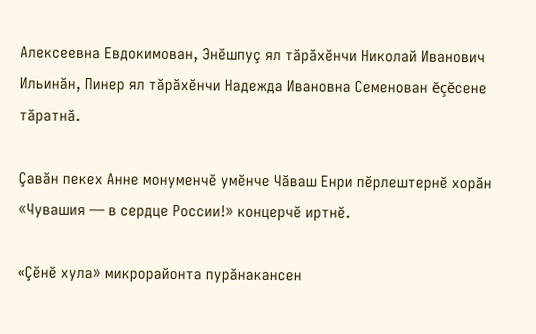Алексеевна Евдокимован, Энĕшпуç ял тăрăхĕнчи Николай Иванович Ильинăн, Пинер ял тăрăхĕнчи Надежда Ивановна Семенован ĕçĕсене тăратнă.

Çавăн пекех Анне монуменчĕ умĕнче Чăваш Енри пĕрлештернĕ хорăн «Чувашия — в сердце России!» концерчĕ иртнĕ.

«Çĕнĕ хула» микрорайонта пурăнакансен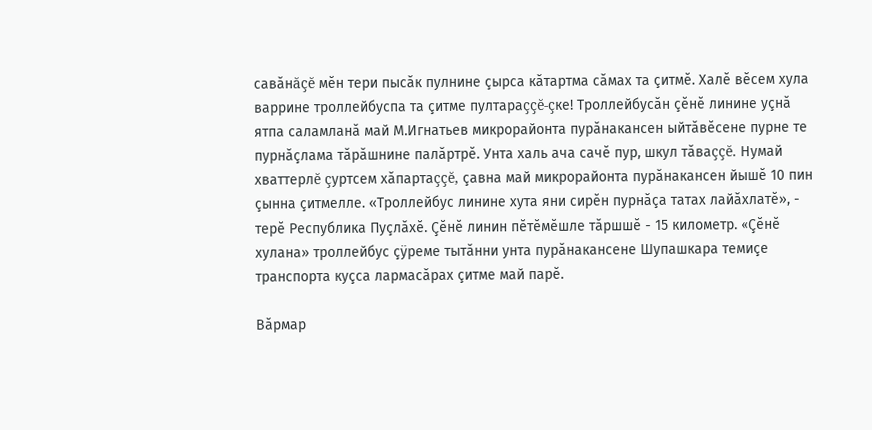савăнăçĕ мĕн тери пысăк пулнине çырса кăтартма сăмах та çитмĕ. Халĕ вĕсем хула варрине троллейбуспа та çитме пултараççĕ-çке! Троллейбусăн çĕнĕ линине уçнă ятпа саламланă май М.Игнатьев микрорайонта пурăнакансен ыйтăвĕсене пурне те пурнăçлама тăрăшнине палăртрĕ. Унта халь ача сачĕ пур, шкул тăваççĕ. Нумай хваттерлĕ çуртсем хăпартаççĕ, çавна май микрорайонта пурăнакансен йышĕ 10 пин çынна çитмелле. «Троллейбус линине хута яни сирĕн пурнăçа татах лайăхлатĕ», - терĕ Республика Пуçлăхĕ. Çĕнĕ линин пĕтĕмĕшле тăршшĕ - 15 километр. «Çĕнĕ хулана» троллейбус çÿреме тытăнни унта пурăнакансене Шупашкара темиçе транспорта куçса лармасăрах çитме май парĕ.

Вăрмар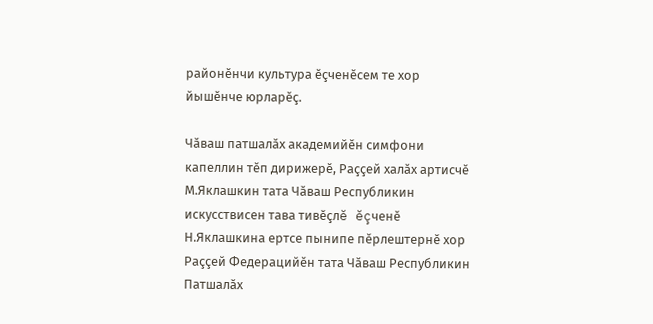районĕнчи культура ĕçченĕсем те хор йышĕнче юрларĕç.

Чăваш патшалăх академийĕн симфони капеллин тĕп дирижерĕ, Раççей халăх артисчĕ М.Яклашкин тата Чăваш Республикин искусствисен тава тивĕçлĕ ĕçченĕ Н.Яклашкина ертсе пынипе пĕрлештернĕ хор Раççей Федерацийĕн тата Чăваш Республикин Патшалăх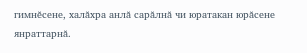гимнĕсене, халăхра анлă сарăлнă чи юратакан юрăсене янраттарнă.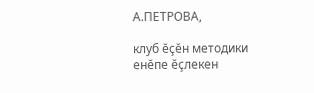А.ПЕТРОВА,

клуб ĕçĕн методики енĕпе ĕçлекен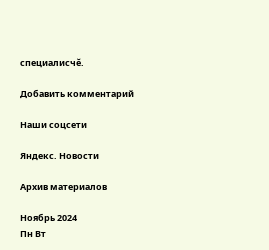специалисчĕ.

Добавить комментарий

Наши соцсети

Яндекс. Новости

Архив материалов

Ноябрь 2024
Пн Вт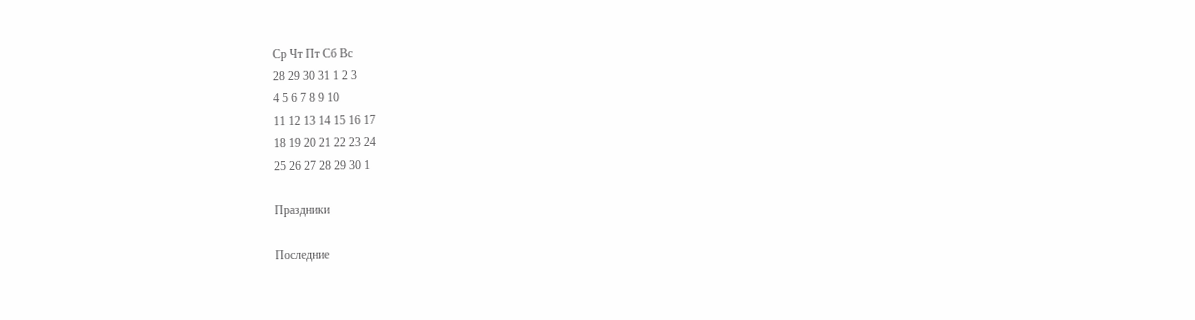Ср Чт Пт Сб Вс
28 29 30 31 1 2 3
4 5 6 7 8 9 10
11 12 13 14 15 16 17
18 19 20 21 22 23 24
25 26 27 28 29 30 1

Праздники

Последние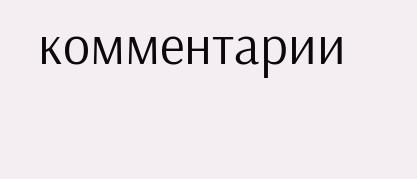комментарии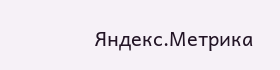Яндекс.Метрика